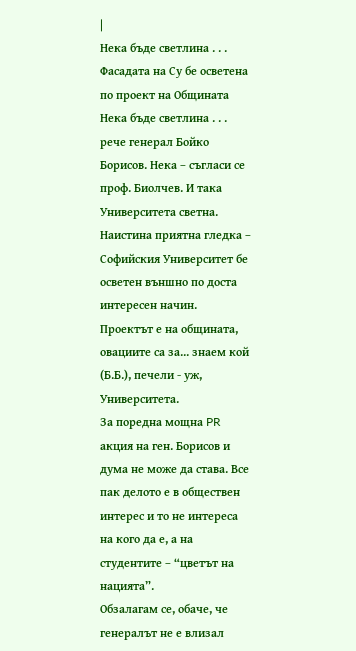|
Нека бъде светлина . . .
Фасадата на Су бе осветена по проект на Общината
Нека бъде светлина . . . рече генерал Бойко Борисов. Нека – съгласи се проф. Биолчев. И така Университета светна. Наистина приятна гледка – Софийския Университет бе осветен външно по доста интересен начин. Проектът е на общината, овациите са за... знаем кой (Б.Б.), печели - уж, Университета.
За поредна мощна PR акция на ген. Борисов и дума не може да става. Все пак делото е в обществен интерес и то не интереса на кого да е, а на студентите – “цветът на нацията”.
Обзалагам се, обаче, че генералът не е влизал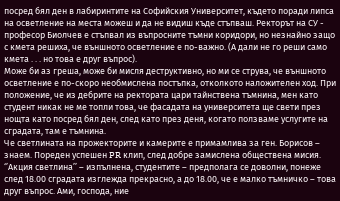посред бял ден в лабиринтите на Софийския Университет, където поради липса на осветление на места можеш и да не видиш къде стъпваш. Ректорът на СУ - професор Биолчев е стъпвал из въпросните тъмни коридори, но незнайно защо с кмета решиха, че външното осветление е по-важно. (А дали не го реши само кмета . . . но това е друг въпрос).
Може би аз греша, може би мисля деструктивно, но ми се струва, че външното осветление е по-скоро необмислена постъпка, отколкото наложителен ход. При положение, че из дебрите на ректората цари тайнствена тъмнина, мен като студент никак не ме топли това, че фасадата на университета ще свети през нощта като посред бял ден, след като през деня, когато ползваме услугите на сградата, там е тъмнина.
Че светлината на прожекторите и камерите е примамлива за ген. Борисов – знаем. Пореден успешен PR клип, след добре замислена обществена мисия. ‘’Акция светлина’’ – изпълнена, студентите – предполага се доволни, понеже след 18.00 сградата изглежда прекрасно, а до 18.00, че е малко тъмничко – това друг въпрос. Ами, господа, ние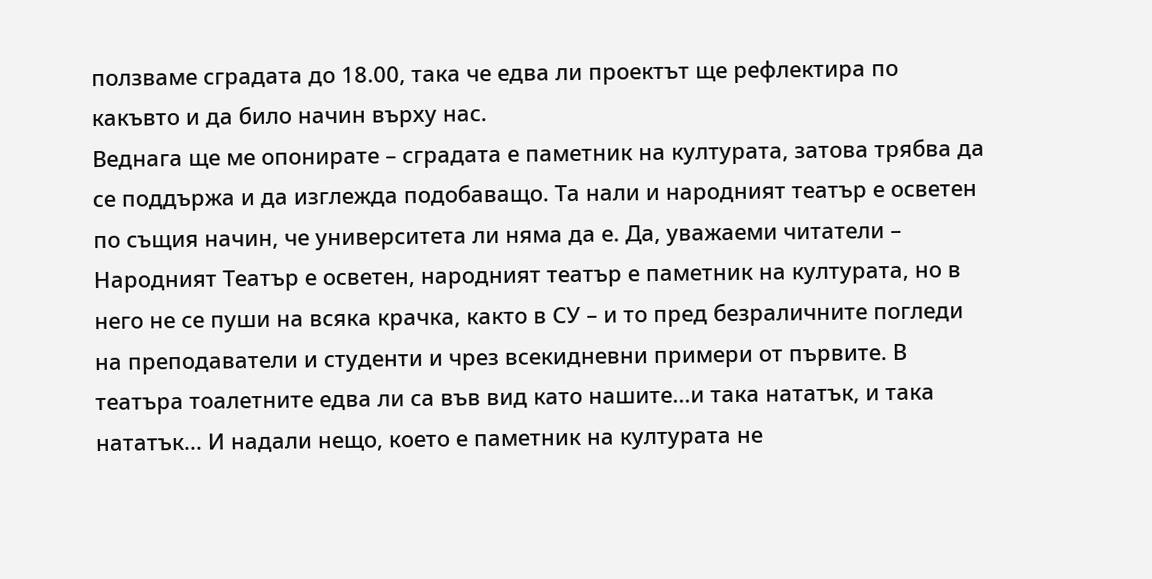ползваме сградата до 18.00, така че едва ли проектът ще рефлектира по какъвто и да било начин върху нас.
Веднага ще ме опонирате – сградата е паметник на културата, затова трябва да се поддържа и да изглежда подобаващо. Та нали и народният театър е осветен по същия начин, че университета ли няма да е. Да, уважаеми читатели – Народният Театър е осветен, народният театър е паметник на културата, но в него не се пуши на всяка крачка, както в СУ – и то пред безраличните погледи на преподаватели и студенти и чрез всекидневни примери от първите. В театъра тоалетните едва ли са във вид като нашите...и така нататък, и така нататък... И надали нещо, което е паметник на културата не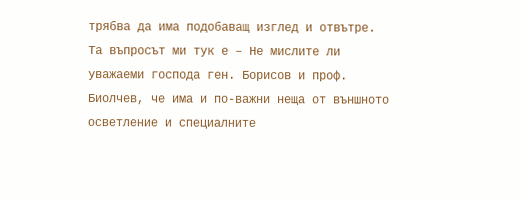трябва да има подобаващ изглед и отвътре.
Та въпросът ми тук е – Не мислите ли уважаеми господа ген. Борисов и проф. Биолчев, че има и по-важни неща от външното осветление и специалните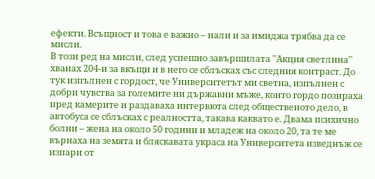ефекти. Всъщност и това е важно – нали и за имиджа трябва да се мисли.
В този ред на мисли, след успешно завършилата ''Акция светлина'' хванах 204-и за вкъщи и в него се сблъсках със следния контраст. До тук изпълнен с гордост, че Университетът ми светна, изпълнен с добри чувства за големите ни държавни мъже, които гордо позираха пред камерите и раздаваха интервюта след общественото дело, в автобуса се сблъсках с реалността, такава каквато е. Двама психично болни – жена на около 50 години и младеж на около 20, та те ме върнаха на земята и бляскавата украса на Университета изведнъж се изпари от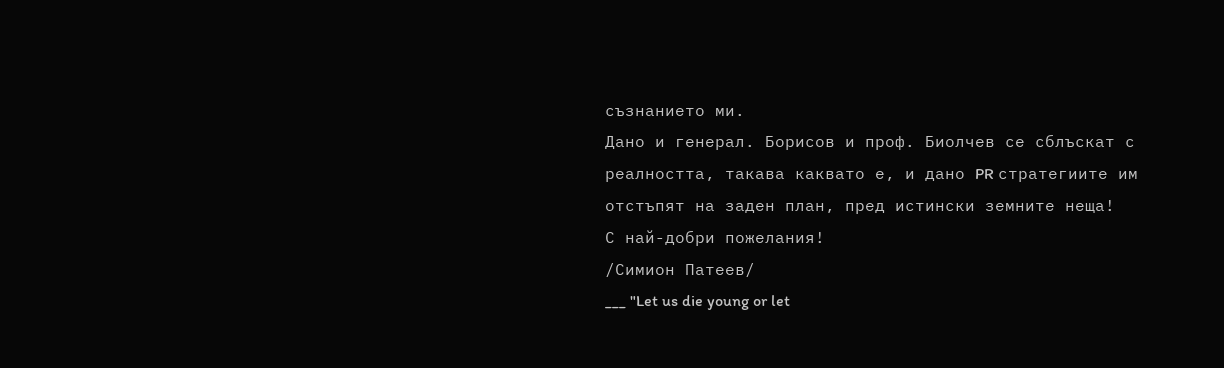съзнанието ми.
Дано и генерал. Борисов и проф. Биолчев се сблъскат с реалността, такава каквато е, и дано PR стратегиите им отстъпят на заден план, пред истински земните неща!
С най-добри пожелания!
/Симион Патеев/
___ "Let us die young or let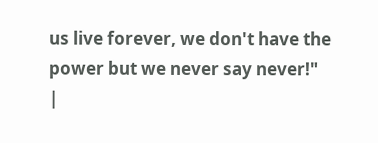us live forever, we don't have the power but we never say never!"
|